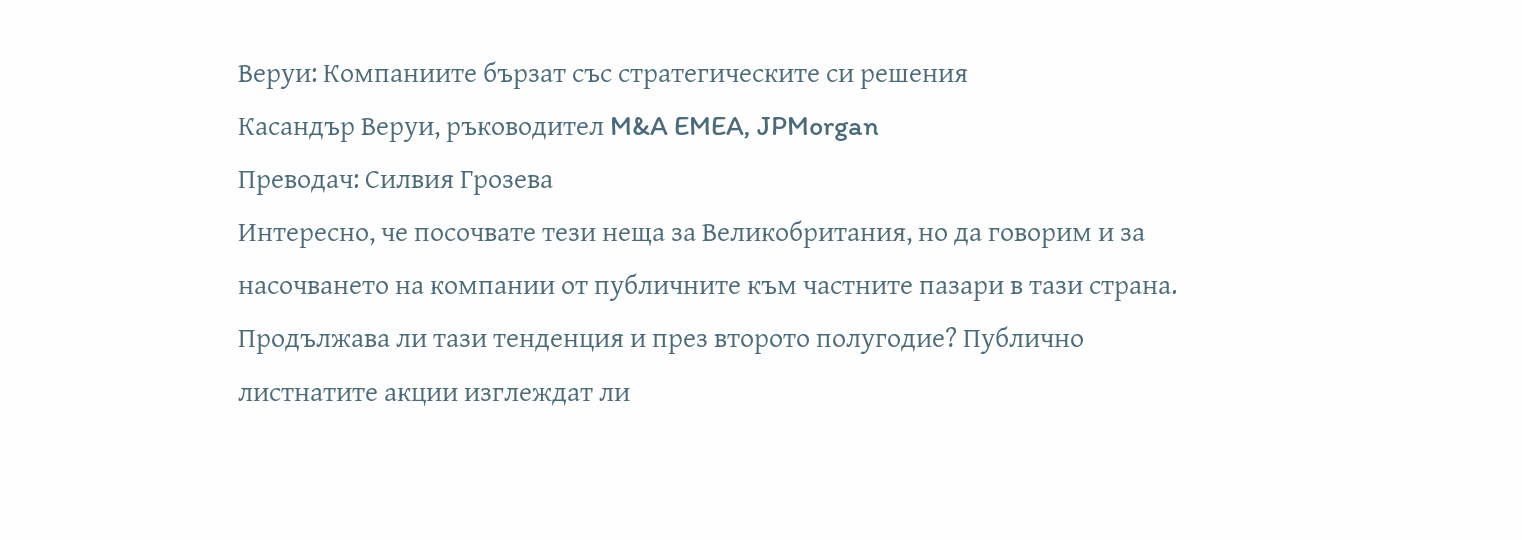Веруи: Компаниите бързат със стратегическите си решения
Касандър Веруи, ръководител M&A EMEA, JPMorgan
Преводач: Силвия Грозева
Интересно, че посочвате тези неща за Великобритания, но да говорим и за насочването на компании от публичните към частните пазари в тази страна. Продължава ли тази тенденция и през второто полугодие? Публично листнатите акции изглеждат ли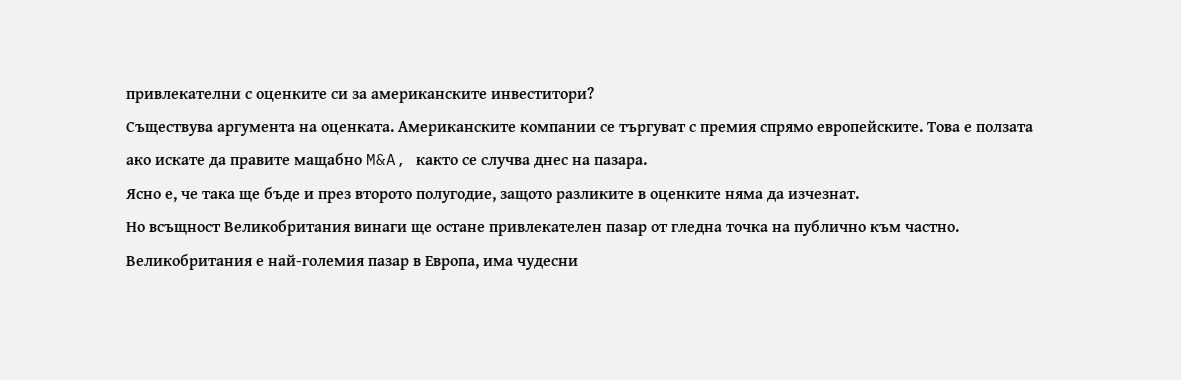привлекателни с оценките си за американските инвеститори?
Съществува аргумента на оценката. Американските компании се търгуват с премия спрямо европейските. Това е ползата ако искате да правите мащабно M&A, както се случва днес на пазара.
Ясно е, че така ще бъде и през второто полугодие, защото разликите в оценките няма да изчезнат.
Но всъщност Великобритания винаги ще остане привлекателен пазар от гледна точка на публично към частно. Великобритания е най-големия пазар в Европа, има чудесни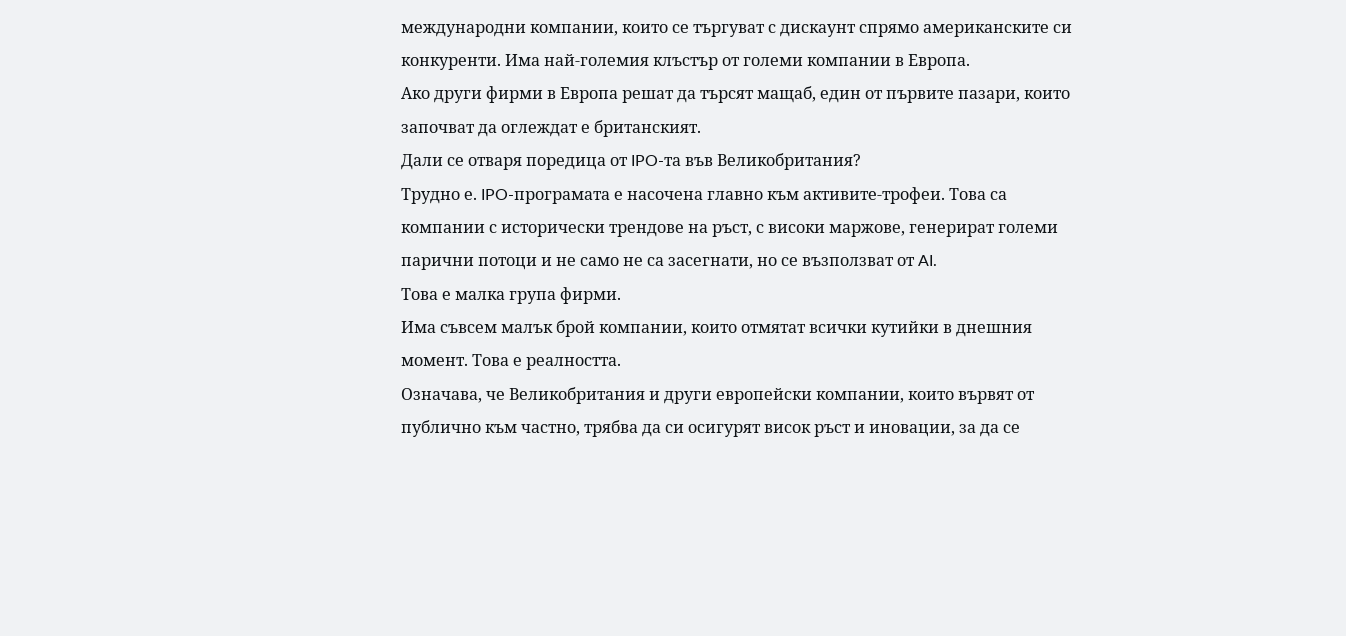международни компании, които се търгуват с дискаунт спрямо американските си конкуренти. Има най-големия клъстър от големи компании в Европа.
Ако други фирми в Европа решат да търсят мащаб, един от първите пазари, които започват да оглеждат е британският.
Дали се отваря поредица от IPO-та във Великобритания?
Трудно е. IPO-програмата е насочена главно към активите-трофеи. Това са компании с исторически трендове на ръст, с високи маржове, генерират големи парични потоци и не само не са засегнати, но се възползват от AI.
Това е малка група фирми.
Има съвсем малък брой компании, които отмятат всички кутийки в днешния момент. Това е реалността.
Означава, че Великобритания и други европейски компании, които вървят от публично към частно, трябва да си осигурят висок ръст и иновации, за да се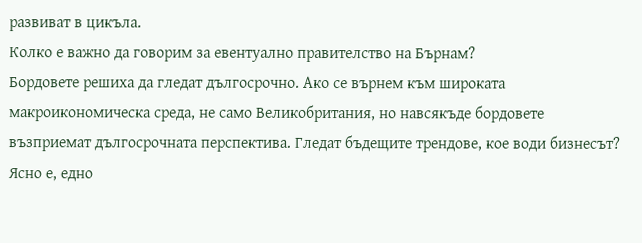развиват в цикъла.
Колко е важно да говорим за евентуално правителство на Бърнам?
Бордовете решиха да гледат дългосрочно. Ако се върнем към широката макроикономическа среда, не само Великобритания, но навсякъде бордовете възприемат дългосрочната перспектива. Гледат бъдещите трендове, кое води бизнесът?
Ясно е, едно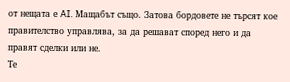от нещата е AI. Мащабът също. Затова бордовете не търсят кое правителство управлява, за да решават според него и да правят сделки или не.
Те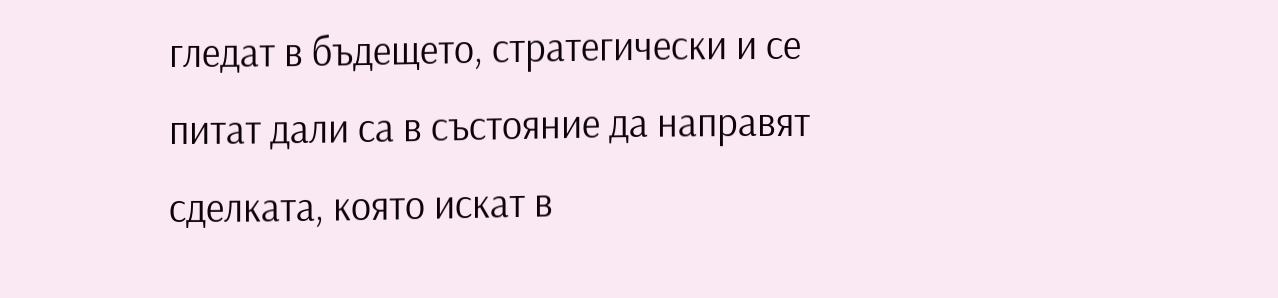гледат в бъдещето, стратегически и се питат дали са в състояние да направят сделката, която искат в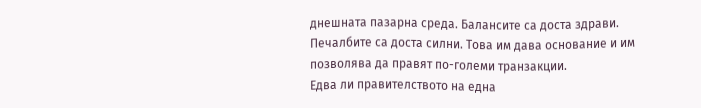днешната пазарна среда. Балансите са доста здрави. Печалбите са доста силни. Това им дава основание и им позволява да правят по-големи транзакции.
Едва ли правителството на една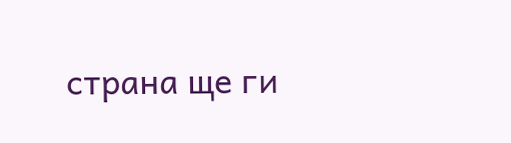страна ще ги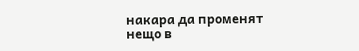накара да променят нещо в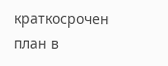краткосрочен план в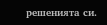решенията си.